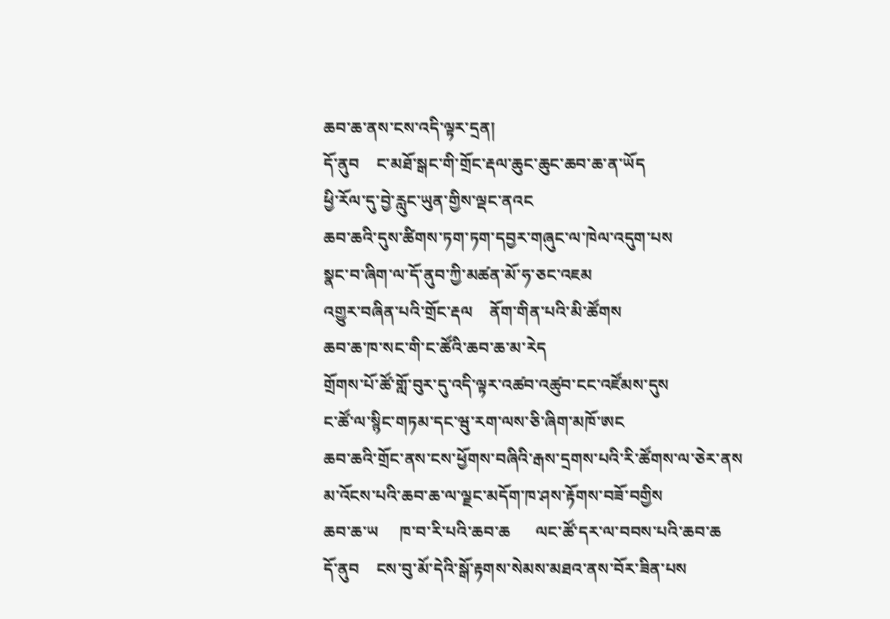ཆབ་ཆ་ནས་ངས་འདི་ལྟར་དྲན།
དོ་ནུབ    ང་མཐོ་སྒང་གི་གྲོང་རྡལ་ཆུང་ཆུང་ཆབ་ཆ་ན་ཡོད
ཕྱི་རོལ་དུ་བྱེ་རླུང་ཡུན་གྱིས་ལྡང་ནའང
ཆབ་ཆའི་དུས་ཚིགས་ཏག་ཏག་དབྱར་གཞུང་ལ་ཁེལ་འདུག་པས
སྣང་བ་ཞིག་ལ་དོ་ནུབ་ཀྱི་མཚན་མོ་ཧ་ཅང་འཇམ
འགྱུར་བཞིན་པའི་གྲོང་རྡལ    ནོག་གིན་པའི་མི་ཚོགས
ཆབ་ཆ་ཁ་སང་གི་ང་ཚོའི་ཆབ་ཆ་མ་རེད
གྲོགས་པོ་ཚོ་གློ་བུར་དུ་འདི་ལྟར་འཚབ་འཚུབ་ངང་འཛོམས་དུས
ང་ཚོ་ལ་སྙིང་གཏམ་དང་ཝུ་རག་ལས་ཅི་ཞིག་མཁོ་ཨང
ཆབ་ཆའི་གྲོང་ནས་ངས་ཕྱོགས་བཞིའི་རྒས་དྲགས་པའི་རི་ཚོགས་ལ་ཅེར་ནས
མ་འོངས་པའི་ཆབ་ཆ་ལ་ལྗང་མདོག་ཁ་ཤས་རྟོགས་བཟོ་བགྱིས
ཆབ་ཆ་ཡ     ཁ་བ་རི་པའི་ཆབ་ཆ      ལང་ཚོ་དར་ལ་བབས་པའི་ཆབ་ཆ
དོ་ནུབ    ངས་བུ་མོ་དེའི་སྒོ་རྟགས་སེམས་མཐའ་ནས་བོར་ཟིན་པས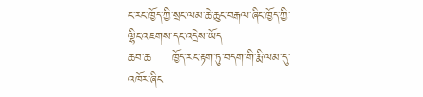ང་རང་ཁྱོད་ཀྱི་སྲང་ལམ་ཆེ་ཆུང་བརྒལ་ཞིང་ཁྱོད་ཀྱི་ལྷིང་འཇགས་དང་འདྲེས་ཡོད
ཆབ་ཆ     ཁྱོད་རང་རྟག་ཏུ་བདག་གི་རྨི་ལམ་དུ་འཁོར་ཞིང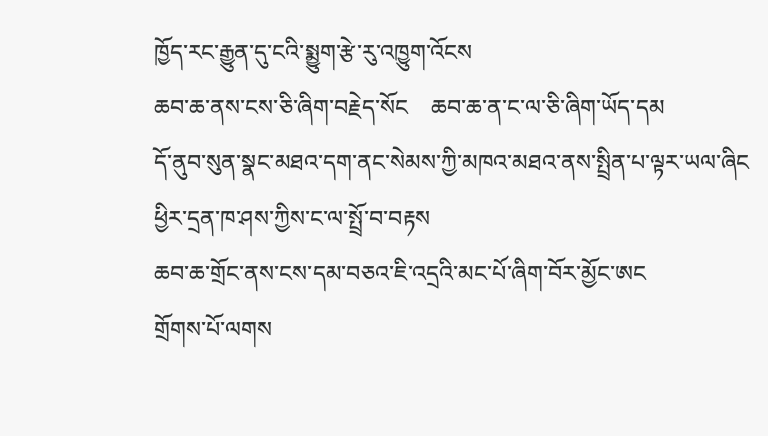ཁྱོད་རང་རྒྱུན་དུ་ངའི་སྨྱུག་རྩེ་རུ་འཁྱུག་འོངས
ཆབ་ཆ་ནས་ངས་ཅི་ཞིག་བརྗེད་སོང    ཆབ་ཆ་ན་ང་ལ་ཅི་ཞིག་ཡོད་དམ
དོ་ནུབ་སུན་སྣང་མཐའ་དག་ནང་སེམས་ཀྱི་མཁའ་མཐའ་ནས་སྤྲིན་པ་ལྟར་ཡལ་ཞིང
ཕྱིར་དྲན་ཁ་ཤས་ཀྱིས་ང་ལ་སྤྲོ་བ་བརྟས
ཆབ་ཆ་གྲོང་ནས་ངས་དམ་བཅའ་ཇི་འདྲའི་མང་པོ་ཞིག་བོར་མྱོང་ཨང
གྲོགས་པོ་ལགས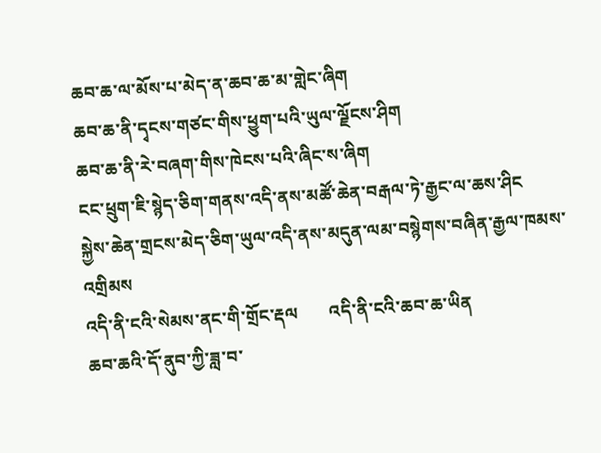ཆབ་ཆ་ལ་མོས་པ་མེད་ན་ཆབ་ཆ་མ་གླེང་ཞིག
ཆབ་ཆ་ནི་དྭངས་གཙང་གིས་ཕྱུག་པའི་ཡུལ་ལྗོངས་ཤིག
ཆབ་ཆ་ནི་རེ་བཞག་གིས་ཁེངས་པའི་ཞིང་ས་ཞིག
ངང་ཕྲུག་ཇི་སྙེད་ཅིག་གནས་འདི་ནས་མཚོ་ཆེན་བརྒལ་ཏེ་རྒྱང་ལ་ཆས་ཤིང
སྐྱེས་ཆེན་གྲངས་མེད་ཅིག་ཡུལ་འདི་ནས་མདུན་ལམ་བསྙེགས་བཞིན་རྒྱལ་ཁམས་འགྲིམས
འདི་ནི་ངའི་སེམས་ནང་གི་གྲོང་རྡལ       འདི་ནི་ངའི་ཆབ་ཆ་ཡིན
ཆབ་ཆའི་དོ་ནུབ་ཀྱི་ཟླ་བ་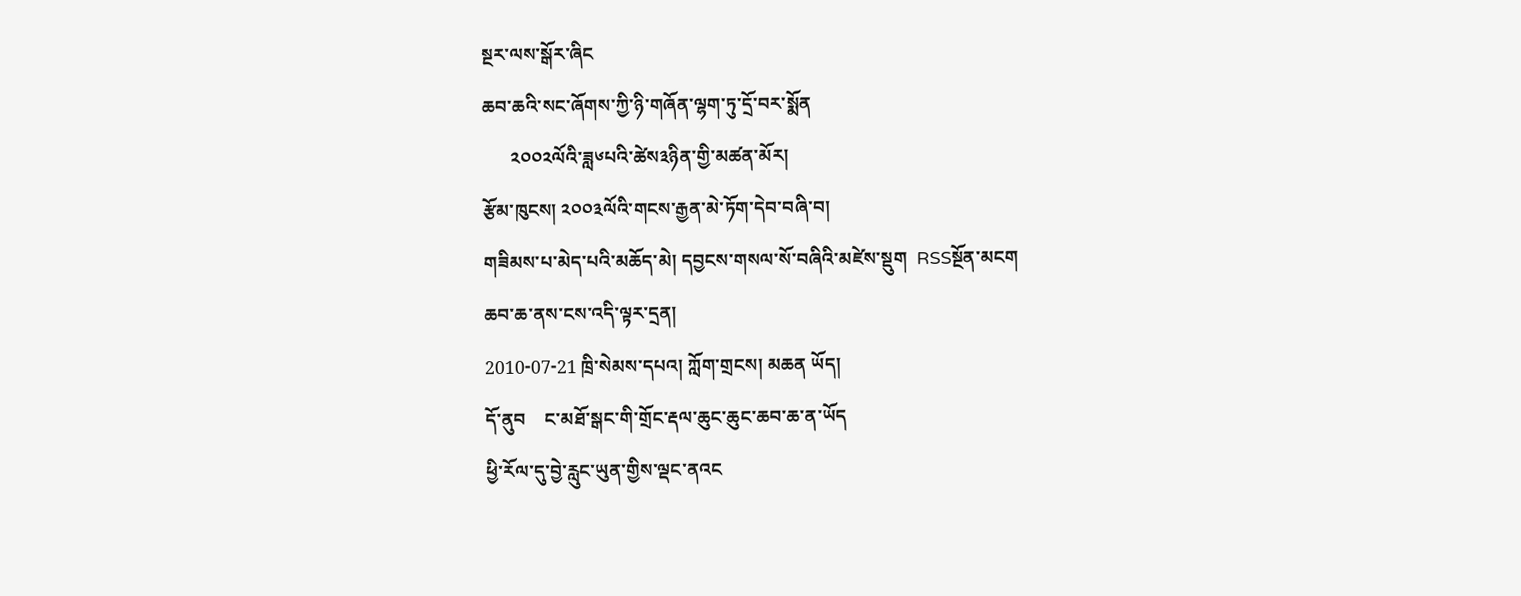སྔར་ལས་སྒོར་ཞིང
ཆབ་ཆའི་སང་ཞོགས་ཀྱི་ཉི་གཞོན་ལྷག་ཏུ་དྲོ་བར་སྨོན
      ༢༠༠༢ལོའི་ཟླ༦པའི་ཚེས༣ཉིན་གྱི་མཚན་མོར།
རྩོམ་ཁུངས། ༢༠༠༣ལོའི་གངས་རྒྱན་མེ་ཏོག་དེབ་བཞི་བ།
གཟིམས་པ་མེད་པའི་མཆོད་མེ། དབྱངས་གསལ་སོ་བཞིའི་མཛེས་སྡུག  RSSསྔོན་མངག
ཆབ་ཆ་ནས་ངས་འདི་ལྟར་དྲན།
2010-07-21 ཁྲི་སེམས་དཔའ། ཀློག་གྲངས། མཆན ཡོད།
དོ་ནུབ    ང་མཐོ་སྒང་གི་གྲོང་རྡལ་ཆུང་ཆུང་ཆབ་ཆ་ན་ཡོད
ཕྱི་རོལ་དུ་བྱེ་རླུང་ཡུན་གྱིས་ལྡང་ནའང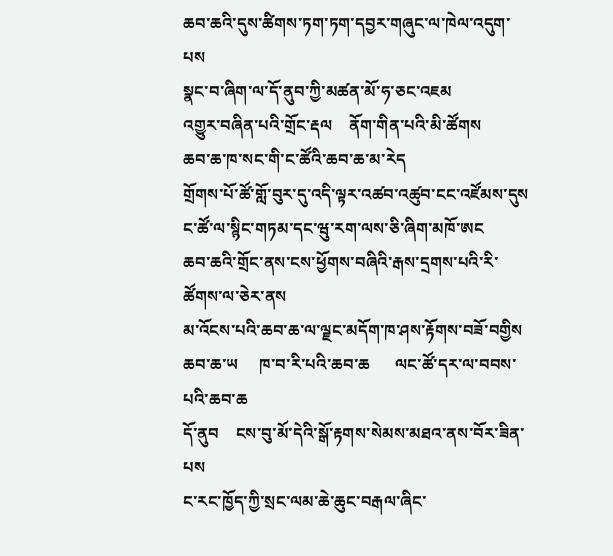ཆབ་ཆའི་དུས་ཚིགས་ཏག་ཏག་དབྱར་གཞུང་ལ་ཁེལ་འདུག་པས
སྣང་བ་ཞིག་ལ་དོ་ནུབ་ཀྱི་མཚན་མོ་ཧ་ཅང་འཇམ
འགྱུར་བཞིན་པའི་གྲོང་རྡལ    ནོག་གིན་པའི་མི་ཚོགས
ཆབ་ཆ་ཁ་སང་གི་ང་ཚོའི་ཆབ་ཆ་མ་རེད
གྲོགས་པོ་ཚོ་གློ་བུར་དུ་འདི་ལྟར་འཚབ་འཚུབ་ངང་འཛོམས་དུས
ང་ཚོ་ལ་སྙིང་གཏམ་དང་ཝུ་རག་ལས་ཅི་ཞིག་མཁོ་ཨང
ཆབ་ཆའི་གྲོང་ནས་ངས་ཕྱོགས་བཞིའི་རྒས་དྲགས་པའི་རི་ཚོགས་ལ་ཅེར་ནས
མ་འོངས་པའི་ཆབ་ཆ་ལ་ལྗང་མདོག་ཁ་ཤས་རྟོགས་བཟོ་བགྱིས
ཆབ་ཆ་ཡ     ཁ་བ་རི་པའི་ཆབ་ཆ      ལང་ཚོ་དར་ལ་བབས་པའི་ཆབ་ཆ
དོ་ནུབ    ངས་བུ་མོ་དེའི་སྒོ་རྟགས་སེམས་མཐའ་ནས་བོར་ཟིན་པས
ང་རང་ཁྱོད་ཀྱི་སྲང་ལམ་ཆེ་ཆུང་བརྒལ་ཞིང་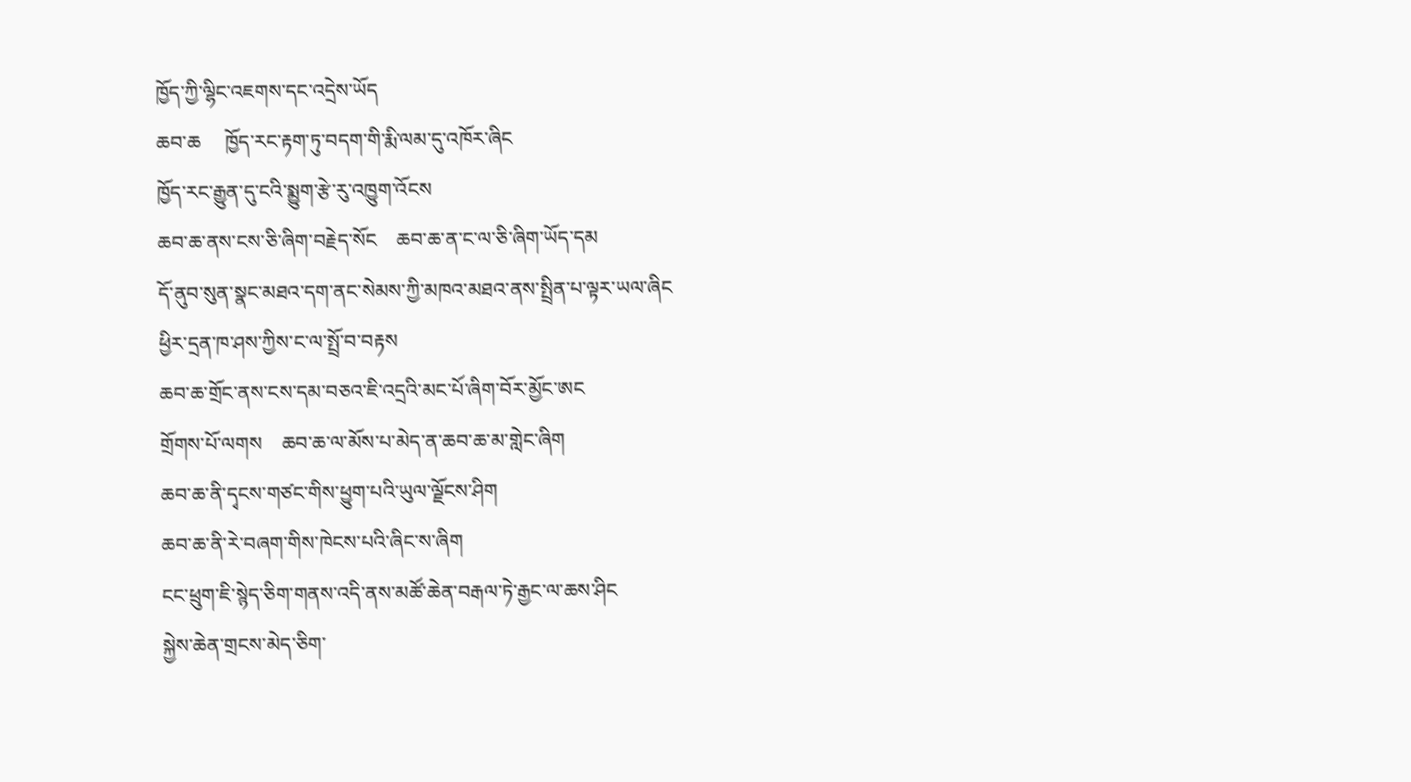ཁྱོད་ཀྱི་ལྷིང་འཇགས་དང་འདྲེས་ཡོད
ཆབ་ཆ     ཁྱོད་རང་རྟག་ཏུ་བདག་གི་རྨི་ལམ་དུ་འཁོར་ཞིང
ཁྱོད་རང་རྒྱུན་དུ་ངའི་སྨྱུག་རྩེ་རུ་འཁྱུག་འོངས
ཆབ་ཆ་ནས་ངས་ཅི་ཞིག་བརྗེད་སོང    ཆབ་ཆ་ན་ང་ལ་ཅི་ཞིག་ཡོད་དམ
དོ་ནུབ་སུན་སྣང་མཐའ་དག་ནང་སེམས་ཀྱི་མཁའ་མཐའ་ནས་སྤྲིན་པ་ལྟར་ཡལ་ཞིང
ཕྱིར་དྲན་ཁ་ཤས་ཀྱིས་ང་ལ་སྤྲོ་བ་བརྟས
ཆབ་ཆ་གྲོང་ནས་ངས་དམ་བཅའ་ཇི་འདྲའི་མང་པོ་ཞིག་བོར་མྱོང་ཨང
གྲོགས་པོ་ལགས    ཆབ་ཆ་ལ་མོས་པ་མེད་ན་ཆབ་ཆ་མ་གླེང་ཞིག
ཆབ་ཆ་ནི་དྭངས་གཙང་གིས་ཕྱུག་པའི་ཡུལ་ལྗོངས་ཤིག
ཆབ་ཆ་ནི་རེ་བཞག་གིས་ཁེངས་པའི་ཞིང་ས་ཞིག
ངང་ཕྲུག་ཇི་སྙེད་ཅིག་གནས་འདི་ནས་མཚོ་ཆེན་བརྒལ་ཏེ་རྒྱང་ལ་ཆས་ཤིང
སྐྱེས་ཆེན་གྲངས་མེད་ཅིག་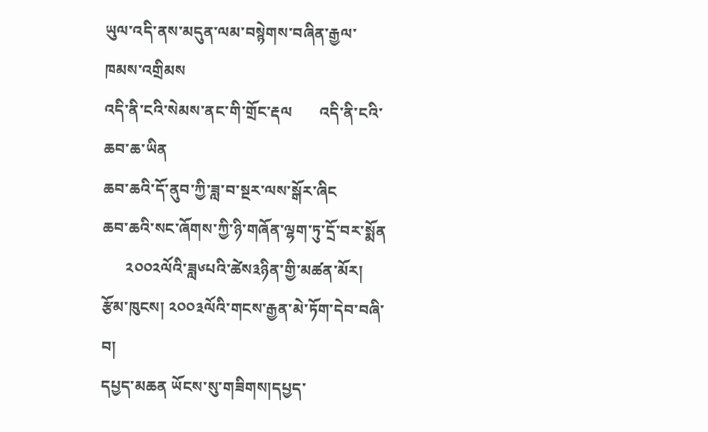ཡུལ་འདི་ནས་མདུན་ལམ་བསྙེགས་བཞིན་རྒྱལ་ཁམས་འགྲིམས
འདི་ནི་ངའི་སེམས་ནང་གི་གྲོང་རྡལ       འདི་ནི་ངའི་ཆབ་ཆ་ཡིན
ཆབ་ཆའི་དོ་ནུབ་ཀྱི་ཟླ་བ་སྔར་ལས་སྒོར་ཞིང
ཆབ་ཆའི་སང་ཞོགས་ཀྱི་ཉི་གཞོན་ལྷག་ཏུ་དྲོ་བར་སྨོན
      ༢༠༠༢ལོའི་ཟླ༦པའི་ཚེས༣ཉིན་གྱི་མཚན་མོར།
རྩོམ་ཁུངས། ༢༠༠༣ལོའི་གངས་རྒྱན་མེ་ཏོག་དེབ་བཞི་བ།
དཔྱད་མཆན ཡོངས་སུ་གཟིགས།དཔྱད་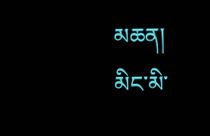མཆན།
མིང་མི་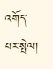འགོད་པར་སྤེལ།